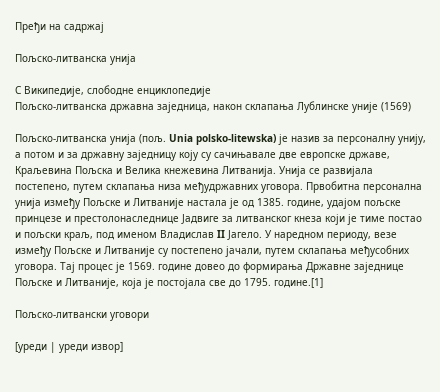Пређи на садржај

Пољско-литванска унија

С Википедије, слободне енциклопедије
Пољско-литванска државна заједница, након склапања Лублинске уније (1569)

Пољско-литванска унија (пољ. Unia polsko-litewska) је назив за персоналну унију, а потом и за државну заједницу коју су сачињавале две европске државе, Краљевина Пољска и Велика кнежевина Литванија. Унија се развијала постепено, путем склапања низа међудржавних уговора. Првобитна персонална унија између Пољске и Литваније настала је од 1385. године, удајом пољске принцезе и престолонаследнице Јадвиге за литванског кнеза који је тиме постао и пољски краљ, под именом Владислав II Јагело. У наредном периоду, везе између Пољске и Литваније су постепено јачали, путем склапања међусобних уговора. Тај процес је 1569. године довео до формирања Државне заједнице Пољске и Литваније, која је постојала све до 1795. године.[1]

Пољско-литвански уговори

[уреди | уреди извор]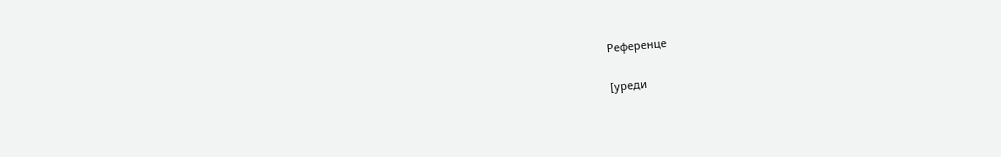Референце

[уреди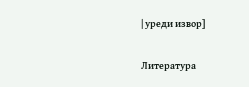| уреди извор]

Литература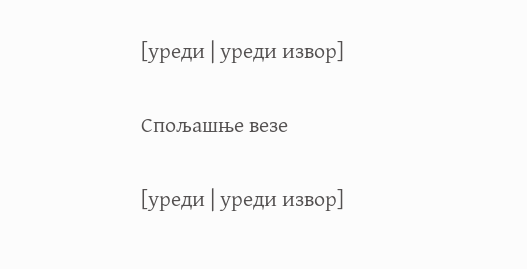[уреди | уреди извор]

Спољашње везе

[уреди | уреди извор]